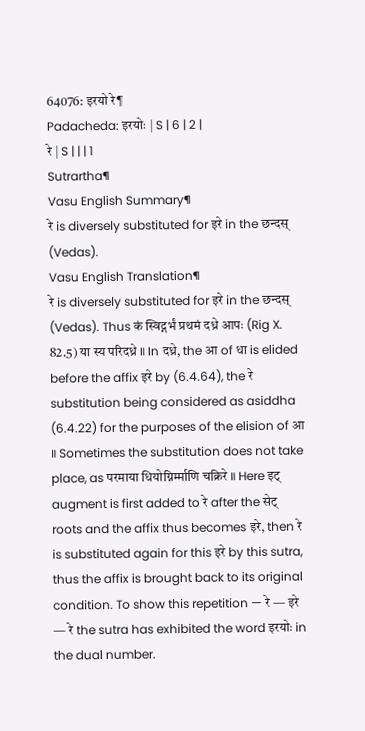64076: इरयो रे¶
Padacheda: इरयोः | S | 6 | 2 |
रे | S | | | 1
Sutrartha¶
Vasu English Summary¶
रे is diversely substituted for इरे in the छन्दस् (Vedas).
Vasu English Translation¶
रे is diversely substituted for इरे in the छन्दस् (Vedas). Thus कं स्विद्गर्भं प्रथमं दध्रे आपः (Rig X. 82.5) या स्य परिदध्रे ॥ In दध्रे, the आ of धा is elided before the affix इरे by (6.4.64), the रे substitution being considered as asiddha (6.4.22) for the purposes of the elision of आ ॥ Sometimes the substitution does not take place, as परमाया धियोग्निर्म्माणि चक्रिरे ॥ Here इट् augment is first added to रे after the सेट् roots and the affix thus becomes इरे, then रे is substituted again for this इरे by this sutra, thus the affix is brought back to its original condition. To show this repetition — रे — इरे — रे the sutra has exhibited the word इरयोः in the dual number.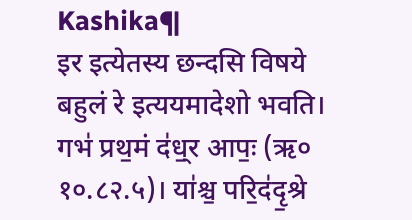Kashika¶
इर इत्येतस्य छन्दसि विषये बहुलं रे इत्ययमादेशो भवति। गभ॑ प्रथ॒मं द॑ध्॒र आपः॒ (ऋ० १०.८२.५)। या॑श्च॒ परि॒द॑दृ॒श्रे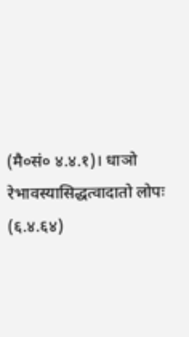(मै०सं० ४.४.१)। धाञो रेभावस्यासिद्धत्वादातो लोपः (६.४.६४)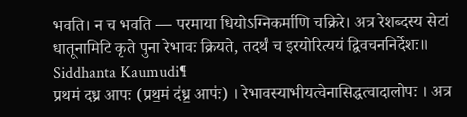भवति। न च भवति — परमाया धियोऽग्निकर्माणि चक्रिरे। अत्र रेशब्दस्य सेटां धातूनामिटि कृते पुना रेभावः क्रियते, तदर्थं च इरयोरित्ययं द्विवचननिर्देशः॥
Siddhanta Kaumudi¶
प्रथमं दध्र आपः (प्रथ॒मं द॑ध्र॒ आपः॑) । रेभावस्याभीयत्वेनासिद्धत्वादालोपः । अत्र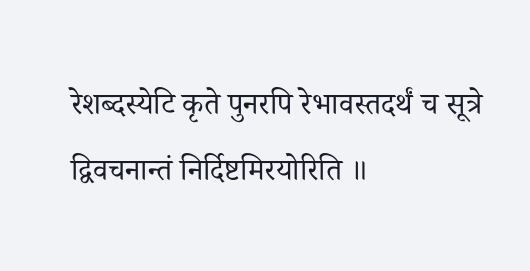रेशब्दस्येटि कृते पुनरपि रेभावस्तदर्थं च सूत्रे द्विवचनान्तं निर्दिष्टमिरयोरिति ॥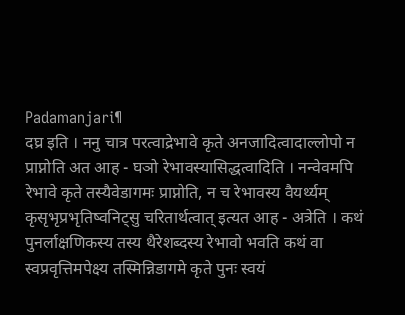Padamanjari¶
दघ्र इति । ननु चात्र परत्वाद्रेभावे कृते अनजादित्वादाल्लोपो न प्राप्नोति अत आह - घञो रेभावस्यासिद्धत्वादिति । नन्वेवमपि रेभावे कृते तस्यैवेडागमः प्राप्नोति, न च रेभावस्य वैयर्थ्यम् कृसृभृप्रभृतिष्वनिट्सु चरितार्थत्वात् इत्यत आह - अत्रेति । कथं पुनर्लाक्षणिकस्य तस्य थैरेशब्दस्य रेभावो भवति कथं वा स्वप्रवृत्तिमपेक्ष्य तस्मिन्निडागमे कृते पुनः स्वयं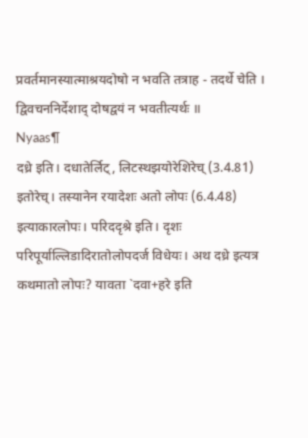प्रवर्तमानस्यात्माश्रयदोषो न भवति तत्राह - तदर्थे चेति । द्विवचननिर्देशाद् दोषद्वयं न भवतीत्यर्थः ॥
Nyaas¶
दध्रे इति। दधातेर्लिट्, लिटस्थझयोरेशिरेच् (3.4.81) इतोरेच्। तस्यानेन रयादेशः अतो लोपः (6.4.48) इत्याकारलोपः। परिददृश्रे इति। दृशः परिपूर्याल्लिडादिरातोलोपदर्ज विधेयः। अथ दध्रे इत्यत्र कथमातो लोपः? यावता `दवा+हरे इति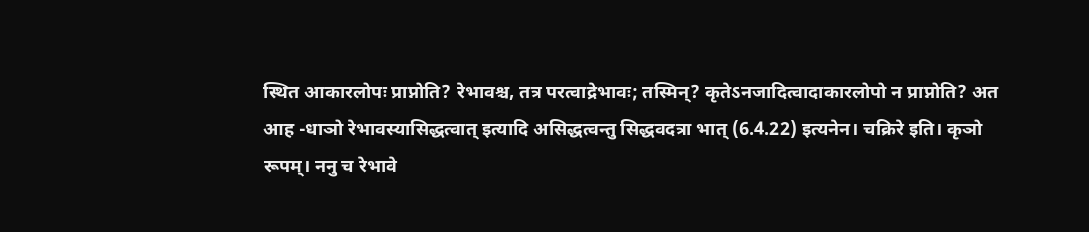स्थित आकारलोपः प्राप्नोति? रेभावश्च, तत्र परत्वाद्रेभावः; तस्मिन्? कृतेऽनजादित्वादाकारलोपो न प्राप्नोति? अत आह -धाञो रेभावस्यासिद्धत्वात् इत्यादि असिद्धत्वन्तु सिद्धवदत्रा भात् (6.4.22) इत्यनेन। चक्रिरे इति। कृञो रूपम्। ननु च रेभावे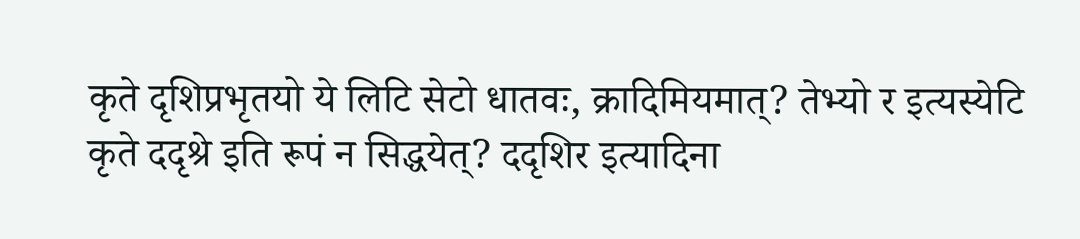कृते दृशिप्रभृतयो ये लिटि सेटो धातवः, क्रादिमियमात्? तेभ्यो र इत्यस्येटि कृते ददृश्रे इति रूपं न सिद्धयेत्? ददृशिर इत्यादिना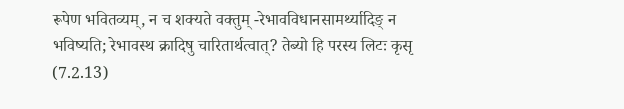रूपेण भवितव्यम्, न च शक्यते वक्तुम् -रेभावविधानसामर्थ्यादिङ् न भविष्यति; रेभावस्थ क्रादिषु चारितार्थत्वात्? तेब्यो हि परस्य लिटः कृसृ (7.2.13)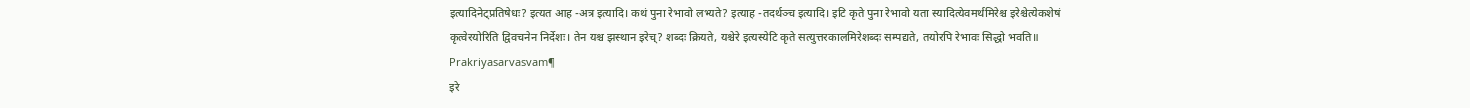इत्यादिनेट्प्रतिषेधः? इत्यत आह -अत्र इत्यादि। कथं पुना रेभावो लभ्यते? इत्याह -तदर्थञ्च इत्यादि। इटि कृते पुना रेभावो यता स्यादित्येवमर्थमिरेश्च इरेश्चेत्येकशेषं कृत्वेरयोरिति द्विवचनेन निर्देशः। तेन यश्च झस्थान इरेच्? शब्दः क्रियते, यश्चेरे इत्यस्येटि कृते सत्युत्तरकालमिरेशब्दः सम्पद्यते, तयोरपि रेभावः सिद्धो भवति॥
Prakriyasarvasvam¶
इरे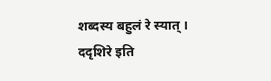शब्दस्य बहुलं रे स्यात् । ददृशिरे इति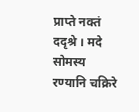प्राप्ते नक्तं ददृश्रे । मदे सोमस्य रण्यानि चक्रिरे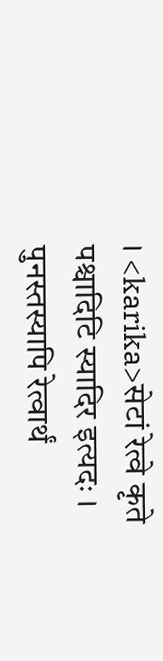। <karika>सेटां रेत्वे कृते पश्चादिटि स्यादिर इत्यदः । पुनस्तस्यापि रेत्वार्थं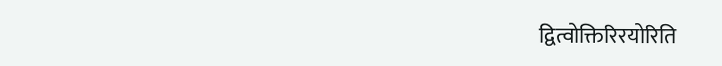द्वित्वोक्तिरिरयोरिति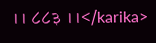।। ८८३ ।।</karika>